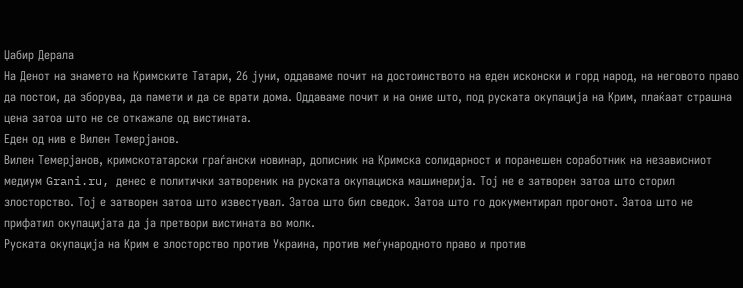Џабир Дерала
На Денот на знамето на Кримските Татари, 26 јуни, оддаваме почит на достоинството на еден исконски и горд народ, на неговото право да постои, да зборува, да памети и да се врати дома. Оддаваме почит и на оние што, под руската окупација на Крим, плаќаат страшна цена затоа што не се откажале од вистината.
Еден од нив е Вилен Темерјанов.
Вилен Темерјанов, кримскотатарски граѓански новинар, дописник на Кримска солидарност и поранешен соработник на независниот медиум Grani.ru, денес е политички затвореник на руската окупациска машинерија. Тој не е затворен затоа што сторил злосторство. Тој е затворен затоа што известувал. Затоа што бил сведок. Затоа што го документирал прогонот. Затоа што не прифатил окупацијата да ја претвори вистината во молк.
Руската окупација на Крим е злосторство против Украина, против меѓународното право и против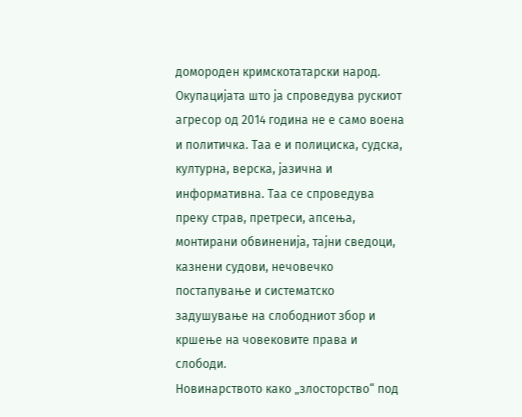домороден кримскотатарски народ. Окупацијата што ја спроведува рускиот агресор од 2014 година не е само воена и политичка. Таа е и полициска, судска, културна, верска, јазична и информативна. Таа се спроведува преку страв, претреси, апсења, монтирани обвиненија, тајни сведоци, казнени судови, нечовечко постапување и систематско задушување на слободниот збор и кршење на човековите права и слободи.
Новинарството како „злосторство“ под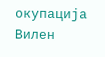окупација
Вилен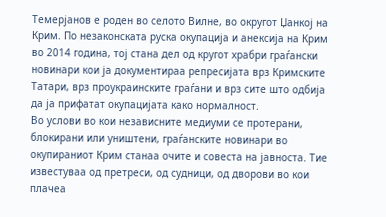Темерјанов е роден во селото Вилне, во округот Џанкој на Крим. По незаконската руска окупација и анексија на Крим во 2014 година, тој стана дел од кругот храбри граѓански новинари кои ја документираа репресијата врз Кримските Татари, врз проукраинските граѓани и врз сите што одбија да ја прифатат окупацијата како нормалност.
Во услови во кои независните медиуми се протерани, блокирани или уништени, граѓанските новинари во окупираниот Крим станаа очите и совеста на јавноста. Тие известуваа од претреси, од судници, од дворови во кои плачеа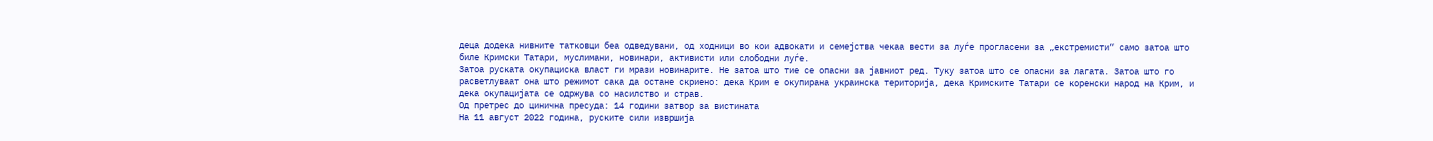деца додека нивните татковци беа одведувани, од ходници во кои адвокати и семејства чекаа вести за луѓе прогласени за „екстремисти“ само затоа што биле Кримски Татари, муслимани, новинари, активисти или слободни луѓе.
Затоа руската окупациска власт ги мрази новинарите. Не затоа што тие се опасни за јавниот ред. Туку затоа што се опасни за лагата. Затоа што го расветлуваат она што режимот сака да остане скриено: дека Крим е окупирана украинска територија, дека Кримските Татари се коренски народ на Крим, и дека окупацијата се одржува со насилство и страв.
Од претрес до цинична пресуда: 14 години затвор за вистината
На 11 август 2022 година, руските сили извршија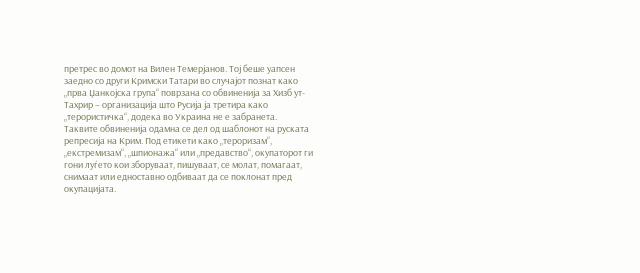претрес во домот на Вилен Темерјанов. Тој беше уапсен заедно со други Кримски Татари во случајот познат како „прва Џанкојска група“ поврзана со обвиненија за Хизб ут-Тахрир – организација што Русија ја третира како „терористичка“, додека во Украина не е забранета.
Таквите обвиненија одамна се дел од шаблонот на руската репресија на Крим. Под етикети како „тероризам“, „екстремизам“, „шпионажа“ или „предавство“, окупаторот ги гони луѓето кои зборуваат, пишуваат, се молат, помагаат, снимаат или едноставно одбиваат да се поклонат пред окупацијата.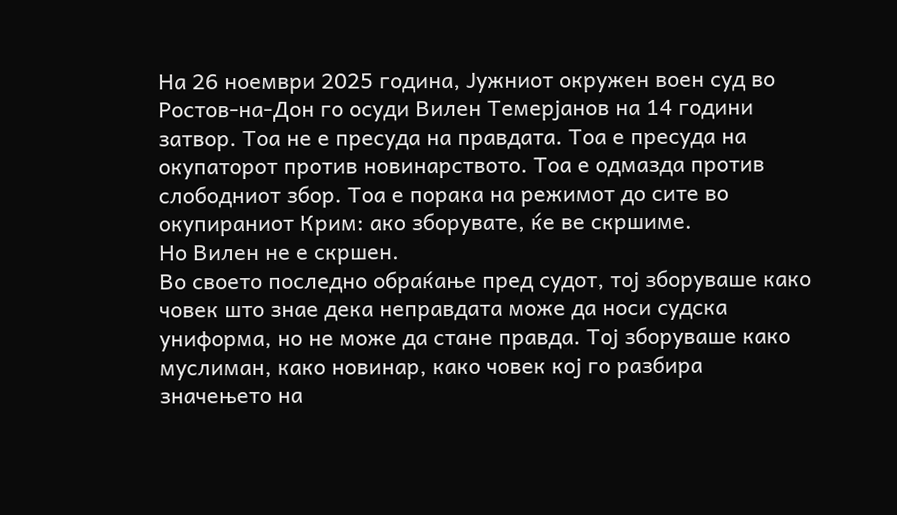На 26 ноември 2025 година, Јужниот окружен воен суд во Ростов-на-Дон го осуди Вилен Темерјанов на 14 години затвор. Тоа не е пресуда на правдата. Тоа е пресуда на окупаторот против новинарството. Тоа е одмазда против слободниот збор. Тоа е порака на режимот до сите во окупираниот Крим: ако зборувате, ќе ве скршиме.
Но Вилен не е скршен.
Во своето последно обраќање пред судот, тој зборуваше како човек што знае дека неправдата може да носи судска униформа, но не може да стане правда. Тој зборуваше како муслиман, како новинар, како човек кој го разбира значењето на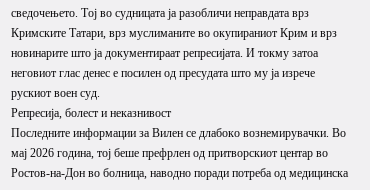сведочењето. Тој во судницата ја разобличи неправдата врз Кримските Татари, врз муслиманите во окупираниот Крим и врз новинарите што ја документираат репресијата. И токму затоа неговиот глас денес е посилен од пресудата што му ја изрече рускиот воен суд.
Репресија, болест и неказнивост
Последните информации за Вилен се длабоко вознемирувачки. Во мај 2026 година, тој беше префрлен од притворскиот центар во Ростов-на-Дон во болница, наводно поради потреба од медицинска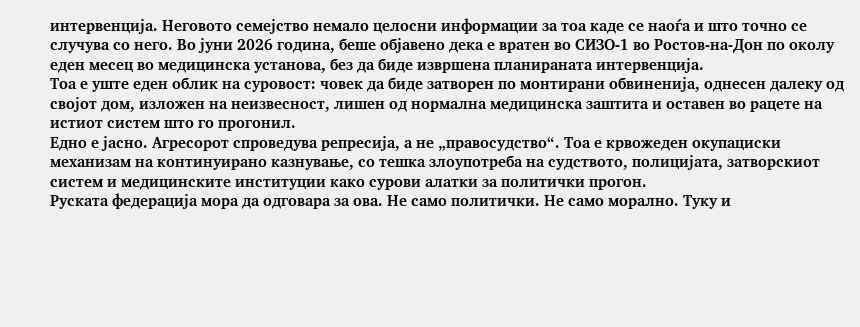интервенција. Неговото семејство немало целосни информации за тоа каде се наоѓа и што точно се случува со него. Во јуни 2026 година, беше објавено дека е вратен во СИЗО-1 во Ростов-на-Дон по околу еден месец во медицинска установа, без да биде извршена планираната интервенција.
Тоа е уште еден облик на суровост: човек да биде затворен по монтирани обвиненија, однесен далеку од својот дом, изложен на неизвесност, лишен од нормална медицинска заштита и оставен во рацете на истиот систем што го прогонил.
Едно е јасно. Агресорот спроведува репресија, а не „правосудство“. Тоа е крвожеден окупациски механизам на континуирано казнување, со тешка злоупотреба на судството, полицијата, затворскиот систем и медицинските институции како сурови алатки за политички прогон.
Руската федерација мора да одговара за ова. Не само политички. Не само морално. Туку и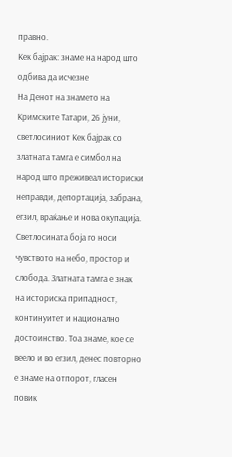правно.
Кек бајрак: знаме на народ што одбива да исчезне
На Денот на знамето на Кримските Татари, 26 јуни, светлосиниот Кек бајрак со златната тамга е симбол на народ што преживеал историски неправди, депортација, забрана, егзил, враќање и нова окупација. Светлосината боја го носи чувството на небо, простор и слобода. Златната тамга е знак на историска припадност, континуитет и национално достоинство. Тоа знаме, кое се веело и во егзил, денес повторно е знаме на отпорот, гласен повик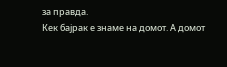за правда.
Кек бајрак е знаме на домот. А домот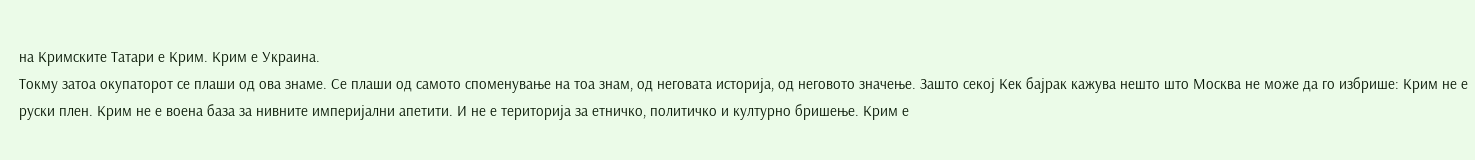на Кримските Татари е Крим. Крим е Украина.
Токму затоа окупаторот се плаши од ова знаме. Се плаши од самото споменување на тоа знам, од неговата историја, од неговото значење. Зашто секој Кек бајрак кажува нешто што Москва не може да го избрише: Крим не е руски плен. Крим не е воена база за нивните империјални апетити. И не е територија за етничко, политичко и културно бришење. Крим е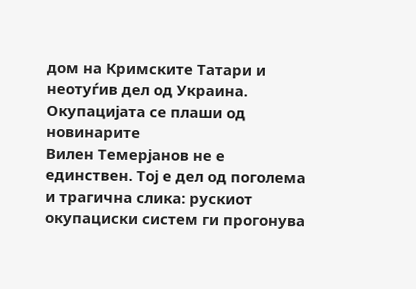дом на Кримските Татари и неотуѓив дел од Украина.
Окупацијата се плаши од новинарите
Вилен Темерјанов не е единствен. Тој е дел од поголема и трагична слика: рускиот окупациски систем ги прогонува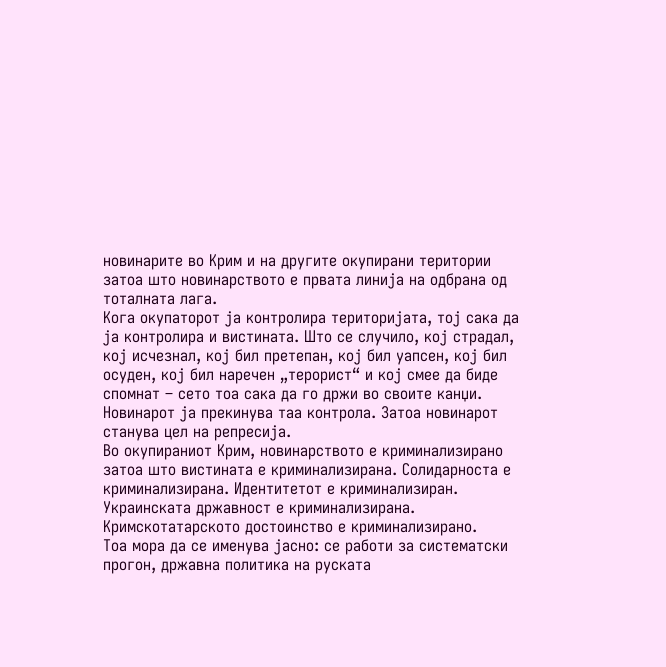новинарите во Крим и на другите окупирани територии затоа што новинарството е првата линија на одбрана од тоталната лага.
Кога окупаторот ја контролира територијата, тој сака да ја контролира и вистината. Што се случило, кој страдал, кој исчезнал, кој бил претепан, кој бил уапсен, кој бил осуден, кој бил наречен „терорист“ и кој смее да биде спомнат – сето тоа сака да го држи во своите канџи. Новинарот ја прекинува таа контрола. Затоа новинарот станува цел на репресија.
Во окупираниот Крим, новинарството е криминализирано затоа што вистината е криминализирана. Солидарноста е криминализирана. Идентитетот е криминализиран. Украинската државност е криминализирана. Кримскотатарското достоинство е криминализирано.
Тоа мора да се именува јасно: се работи за систематски прогон, државна политика на руската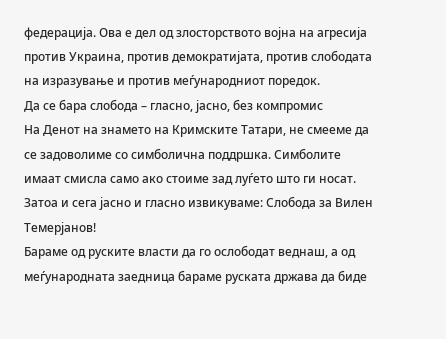федерација. Ова е дел од злосторството војна на агресија против Украина, против демократијата, против слободата на изразување и против меѓународниот поредок.
Да се бара слобода – гласно, јасно, без компромис
На Денот на знамето на Кримските Татари, не смееме да се задоволиме со симболична поддршка. Симболите имаат смисла само ако стоиме зад луѓето што ги носат.
Затоа и сега јасно и гласно извикуваме: Слобода за Вилен Темерјанов!
Бараме од руските власти да го ослободат веднаш, а од меѓународната заедница бараме руската држава да биде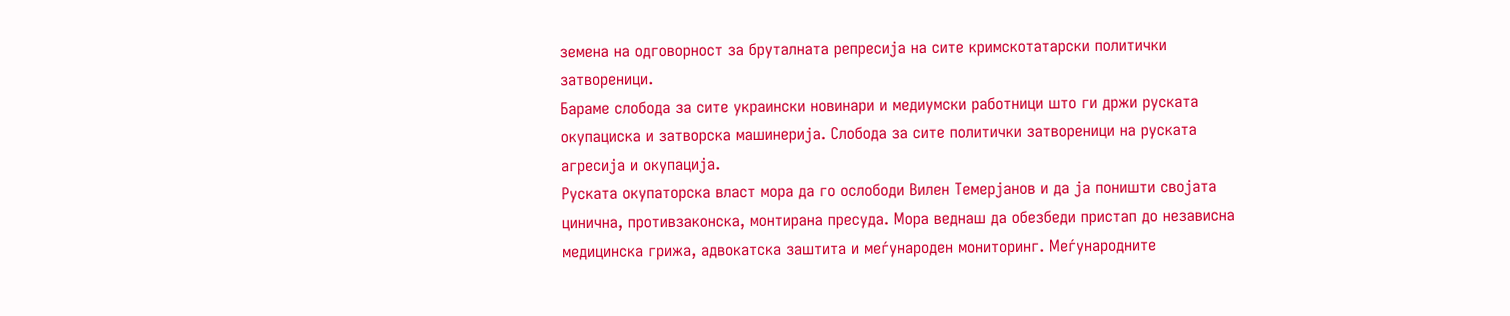земена на одговорност за бруталната репресија на сите кримскотатарски политички затвореници.
Бараме слобода за сите украински новинари и медиумски работници што ги држи руската окупациска и затворска машинерија. Слобода за сите политички затвореници на руската агресија и окупација.
Руската окупаторска власт мора да го ослободи Вилен Темерјанов и да ја поништи својата цинична, противзаконска, монтирана пресуда. Мора веднаш да обезбеди пристап до независна медицинска грижа, адвокатска заштита и меѓународен мониторинг. Меѓународните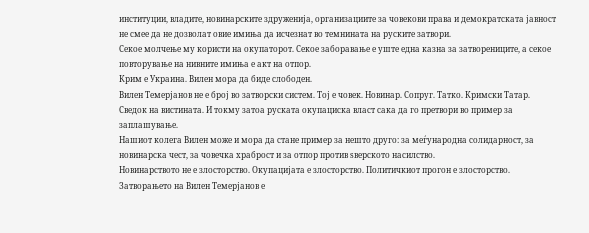институции, владите, новинарските здруженија, организациите за човекови права и демократската јавност не смее да не дозволат овие имиња да исчезнат во темнината на руските затвори.
Секое молчење му користи на окупаторот. Секое заборавање е уште една казна за затворениците, а секое повторување на нивните имиња е акт на отпор.
Крим е Украина. Вилен мора да биде слободен.
Вилен Темерјанов не е број во затворски систем. Тој е човек. Новинар. Сопруг. Татко. Кримски Татар. Сведок на вистината. И токму затоа руската окупациска власт сака да го претвори во пример за заплашување.
Нашиот колега Вилен може и мора да стане пример за нешто друго: за меѓународна солидарност, за новинарска чест, за човечка храброст и за отпор против ѕверското насилство.
Новинарството не е злосторство. Окупацијата е злосторство. Политичкиот прогон е злосторство.
Затворањето на Вилен Темерјанов е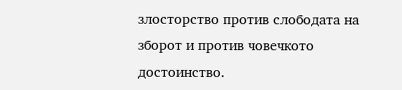злосторство против слободата на зборот и против човечкото достоинство.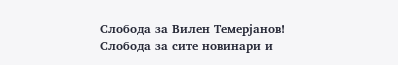Слобода за Вилен Темерјанов! Слобода за сите новинари и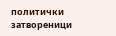политички затвореници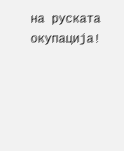на руската окупација!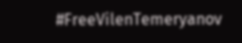#FreeVilenTemeryanov